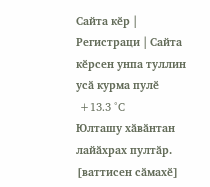Сайта кӗр | Регистраци | Сайта кӗрсен унпа туллин усӑ курма пулӗ
 +13.3 °C
Юлташу хӑвӑнтан лайӑхрах пултӑр.
[ваттисен сӑмахӗ]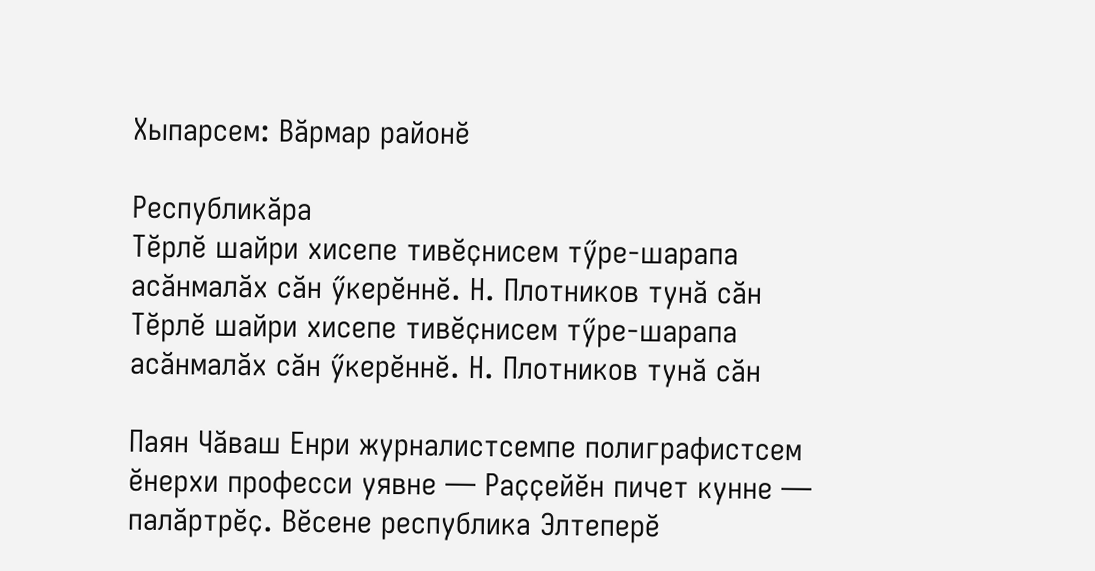Хыпарсем: Вӑрмар районӗ

Республикӑра
Тӗрлӗ шайри хисепе тивӗҫнисем тӳре-шарапа асӑнмалӑх сӑн ӳкерӗннӗ. Н. Плотников тунӑ сӑн
Тӗрлӗ шайри хисепе тивӗҫнисем тӳре-шарапа асӑнмалӑх сӑн ӳкерӗннӗ. Н. Плотников тунӑ сӑн

Паян Чӑваш Енри журналистсемпе полиграфистсем ӗнерхи професси уявне — Раҫҫейӗн пичет кунне — палӑртрӗҫ. Вӗсене республика Элтеперӗ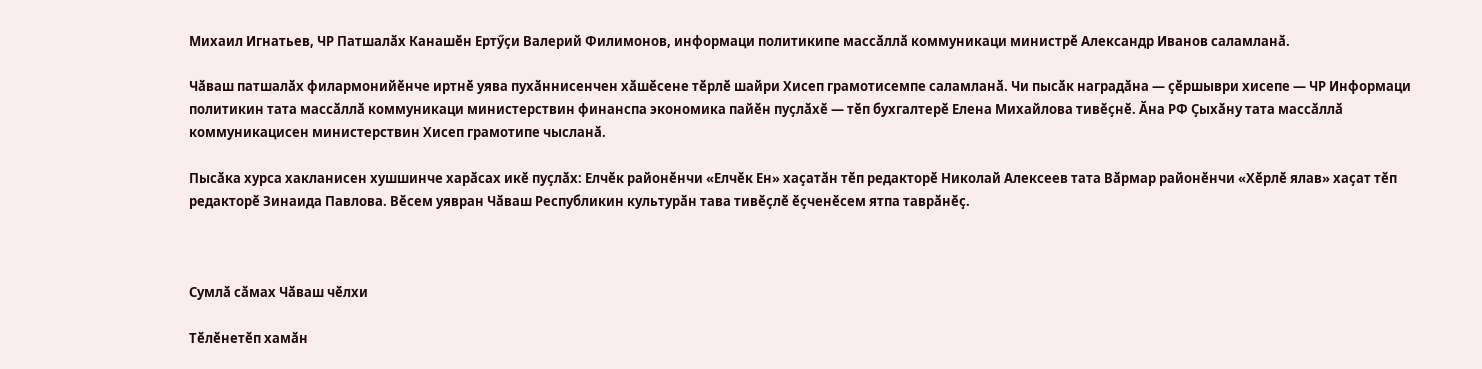Михаил Игнатьев, ЧР Патшалӑх Канашӗн Ертӳҫи Валерий Филимонов, информаци политикипе массӑллӑ коммуникаци министрӗ Александр Иванов саламланӑ.

Чӑваш патшалӑх филармонийӗнче иртнӗ уява пухӑннисенчен хӑшӗсене тӗрлӗ шайри Хисеп грамотисемпе саламланӑ. Чи пысӑк наградӑна — ҫӗршыври хисепе — ЧР Информаци политикин тата массӑллӑ коммуникаци министерствин финанспа экономика пайӗн пуҫлӑхӗ — тӗп бухгалтерӗ Елена Михайлова тивӗҫнӗ. Ӑна РФ Ҫыхӑну тата массӑллӑ коммуникацисен министерствин Хисеп грамотипе чысланӑ.

Пысӑка хурса хакланисен хушшинче харӑсах икӗ пуҫлӑх: Елчӗк районӗнчи «Елчӗк Ен» хаҫатӑн тӗп редакторӗ Николай Алексеев тата Вӑрмар районӗнчи «Хӗрлӗ ялав» хаҫат тӗп редакторӗ Зинаида Павлова. Вӗсем уявран Чӑваш Республикин культурӑн тава тивӗҫлӗ ӗҫченӗсем ятпа таврӑнӗҫ.



Сумлӑ сӑмах Чӑваш чӗлхи

Тӗлӗнетӗп хамӑн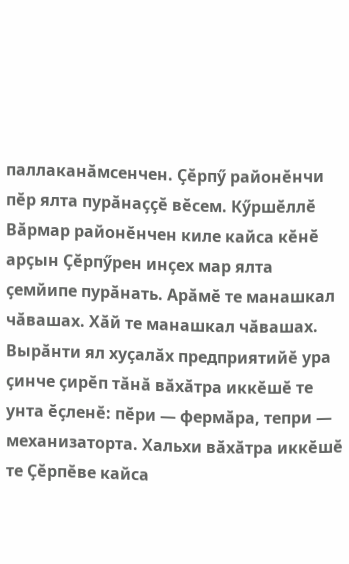паллаканӑмсенчен. Ҫӗрпӳ районӗнчи пӗр ялта пурӑнаҫҫӗ вӗсем. Кӳршӗллӗ Вӑрмар районӗнчен киле кайса кӗнӗ арҫын Ҫӗрпӳрен инҫех мар ялта ҫемйипе пурӑнать. Арӑмӗ те манашкал чӑвашах. Хӑй те манашкал чӑвашах. Вырӑнти ял хуҫалӑх предприятийӗ ура ҫинче ҫирӗп тӑнӑ вӑхӑтра иккӗшӗ те унта ӗҫленӗ: пӗри — фермӑра, тепри — механизаторта. Хальхи вӑхӑтра иккӗшӗ те Ҫӗрпӗве кайса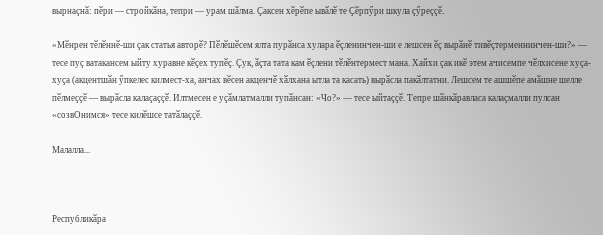вырнаҫнӑ: пӗри — стройкӑна, тепри — урам шӑлма. Ҫаксен хӗрӗпе ывӑлӗ те Ҫӗрпӳри шкула ҫӳреҫҫӗ.

«Мӗнрен тӗлӗннӗ-ши ҫак статья авторӗ? Пӗлӗшӗсем ялта пурӑнса хулара ӗҫленинчен-ши е лешсен ӗҫ вырӑнӗ тивӗҫтерменнинчен-ши?» — тесе пуҫ ватакансем ыйту хуравне кӗҫех тупӗҫ. Ҫук, ӑҫта тата кам ӗҫлени тӗлӗнтермест мана. Хайхи ҫак икӗ этем ачисемпе чӗлхисене хуҫа-хуҫа (акцентшӑн ӳпкелес килмест-ха, анчах вӗсен акценчӗ хӑлхана ытла та касать) вырӑсла пакӑлтатни. Лешсем те ашшӗпе амӑшне шелле пӗлмеҫҫӗ — вырӑсла калаҫаҫҫӗ. Илтмесен е уҫӑмлатмалли тупӑнсан: «Чо?» — тесе ыйтаҫҫӗ. Тепре шӑнкӑравласа калаҫмалли пулсан «созвОнимся» тесе килӗшсе татӑлаҫҫӗ.

Малалла...



Республикӑра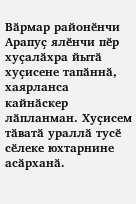Вӑрмар районӗнчи Арапуҫ ялӗнчи пӗр хуҫалӑхра йытӑ хуҫисене тапӑннӑ, хаярланса кайнӑскер лӑпланман. Хуҫисем тӑватӑ ураллӑ тусӗ сӗлеке юхтарнине асӑрханӑ.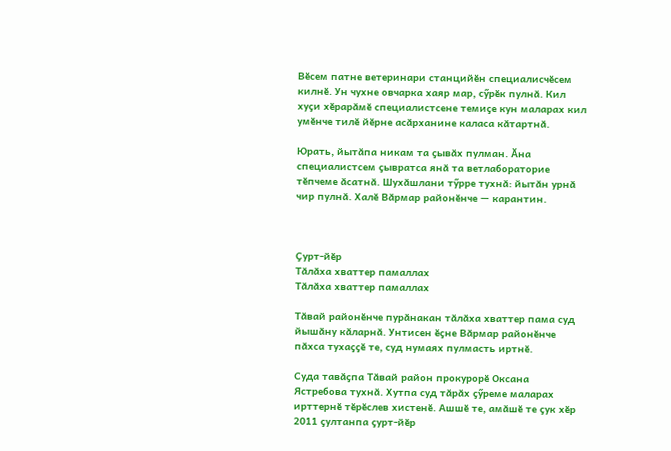Вӗсем патне ветеринари станцийӗн специалисчӗсем килнӗ. Ун чухне овчарка хаяр мар, сӳрӗк пулнӑ. Кил хуҫи хӗрарӑмӗ специалистсене темиҫе кун маларах кил умӗнче тилӗ йӗрне асӑрханине каласа кӑтартнӑ.

Юрать, йытӑпа никам та ҫывӑх пулман. Ӑна специалистсем ҫывратса янӑ та ветлабораторие тӗпчеме ӑсатнӑ. Шухӑшлани тӳрре тухнӑ: йытӑн урнӑ чир пулнӑ. Халӗ Вӑрмар районӗнче — карантин.



Ҫурт-йӗр
Тӑлӑха хваттер памаллах
Тӑлӑха хваттер памаллах

Тӑвай районӗнче пурӑнакан тӑлӑха хваттер пама суд йышӑну кӑларнӑ. Унтисен ӗҫне Вӑрмар районӗнче пӑхса тухаҫҫӗ те, суд нумаях пулмасть иртнӗ.

Суда тавӑҫпа Тӑвай район прокурорӗ Оксана Ястребова тухнӑ. Хутпа суд тӑрӑх ҫӳреме маларах ирттернӗ тӗрӗслев хистенӗ. Ашшӗ те, амӑшӗ те ҫук хӗр 2011 ҫултанпа ҫурт-йӗр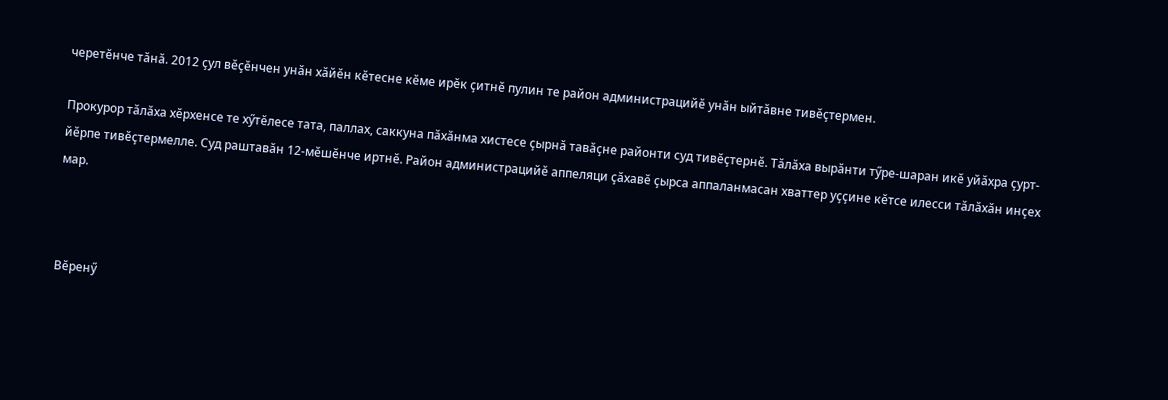черетӗнче тӑнӑ. 2012 ҫул вӗҫӗнчен унӑн хӑйӗн кӗтесне кӗме ирӗк ҫитнӗ пулин те район администрацийӗ унӑн ыйтӑвне тивӗҫтермен.

Прокурор тӑлӑха хӗрхенсе те хӳтӗлесе тата, паллах, саккуна пӑхӑнма хистесе ҫырнӑ тавӑҫне районти суд тивӗҫтернӗ. Тӑлӑха вырӑнти тӳре-шаран икӗ уйӑхра ҫурт-йӗрпе тивӗҫтермелле. Суд раштавӑн 12-мӗшӗнче иртнӗ. Район администрацийӗ аппеляци ҫӑхавӗ ҫырса аппаланмасан хваттер уҫҫине кӗтсе илесси тӑлӑхӑн инҫех мар.



Вӗренӳ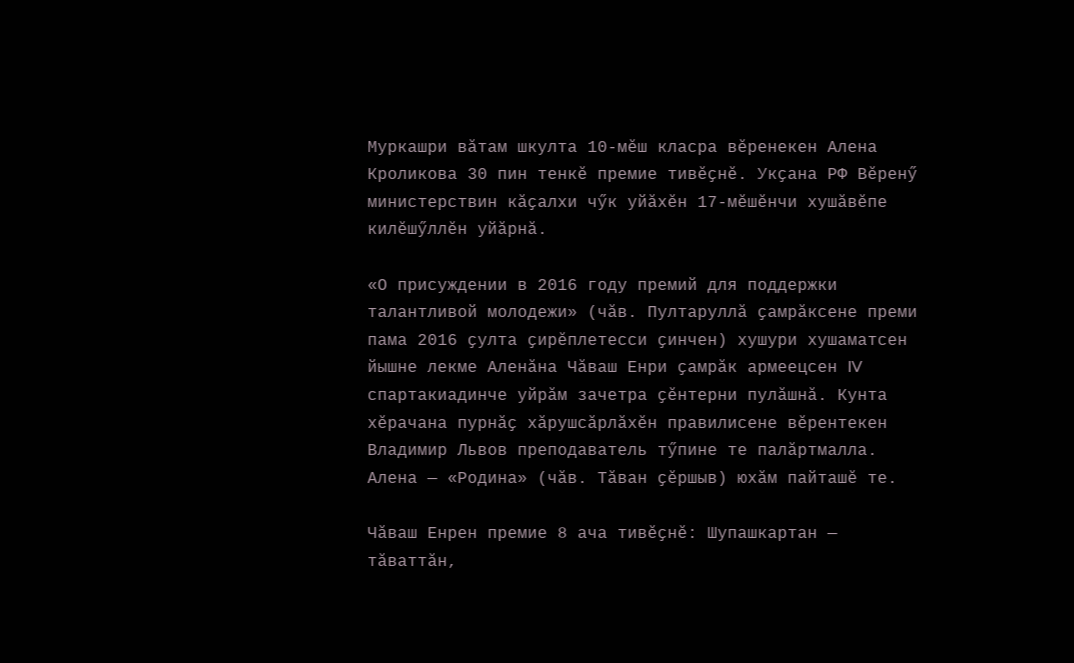Муркашри вӑтам шкулта 10-мӗш класра вӗренекен Алена Кроликова 30 пин тенкӗ премие тивӗҫнӗ. Укҫана РФ Вӗренӳ министерствин кӑҫалхи чӳк уйӑхӗн 17-мӗшӗнчи хушӑвӗпе килӗшӳллӗн уйӑрнӑ.

«О присуждении в 2016 году премий для поддержки талантливой молодежи» (чӑв. Пултаруллӑ ҫамрӑксене преми пама 2016 ҫулта ҫирӗплетесси ҫинчен) хушури хушаматсен йышне лекме Аленӑна Чӑваш Енри ҫамрӑк армеецсен IV спартакиадинче уйрӑм зачетра ҫӗнтерни пулӑшнӑ. Кунта хӗрачана пурнӑҫ хӑрушсӑрлӑхӗн правилисене вӗрентекен Владимир Львов преподаватель тӳпине те палӑртмалла. Алена — «Родина» (чӑв. Тӑван ҫӗршыв) юхӑм пайташӗ те.

Чӑваш Енрен премие 8 ача тивӗҫнӗ: Шупашкартан — тӑваттӑн,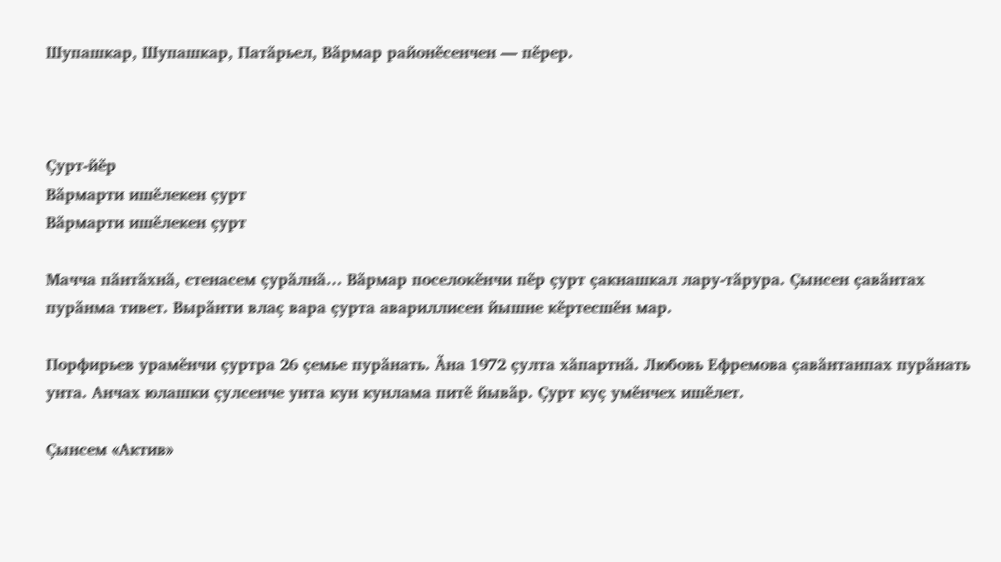Шупашкар, Шупашкар, Патӑрьел, Вӑрмар районӗсенчен — пӗрер.



Ҫурт-йӗр
Вӑрмарти ишӗлекен ҫурт
Вӑрмарти ишӗлекен ҫурт

Мачча пӑнтӑхнӑ, стенасем ҫурӑлнӑ… Вӑрмар поселокӗнчи пӗр ҫурт ҫакнашкал лару-тӑрура. Ҫынсен ҫавӑнтах пурӑнма тивет. Вырӑнти влаҫ вара ҫурта авариллисен йышне кӗртесшӗн мар.

Порфирьев урамӗнчи ҫуртра 26 ҫемье пурӑнать. Ӑна 1972 ҫулта хӑпартнӑ. Любовь Ефремова ҫавӑнтанпах пурӑнать унта. Анчах юлашки ҫулсенче унта кун кунлама питӗ йывӑр. Ҫурт куҫ умӗнчех ишӗлет.

Ҫынсем «Актив»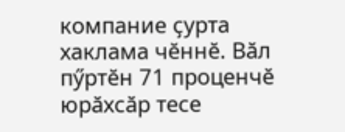компание ҫурта хаклама чӗннӗ. Вӑл пӳртӗн 71 проценчӗ юрӑхсӑр тесе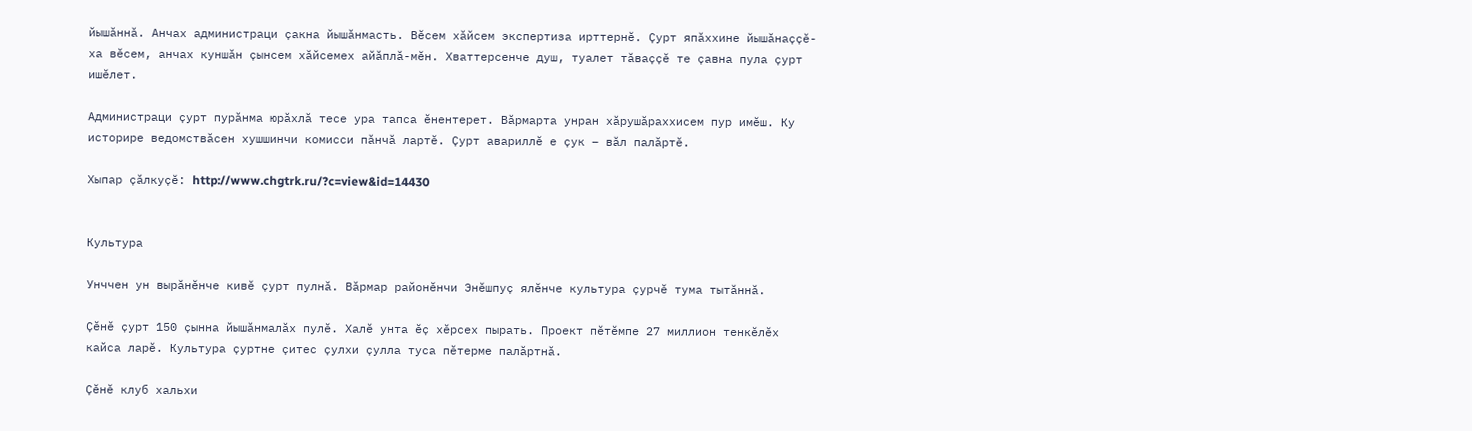йышӑннӑ. Анчах администраци ҫакна йышӑнмасть. Вӗсем хӑйсем экспертиза ирттернӗ. Ҫурт япӑххине йышӑнаҫҫӗ-ха вӗсем, анчах куншӑн ҫынсем хӑйсемех айӑплӑ-мӗн. Хваттерсенче душ, туалет тӑваҫҫӗ те ҫавна пула ҫурт ишӗлет.

Администраци ҫурт пурӑнма юрӑхлӑ тесе ура тапса ӗнентерет. Вӑрмарта унран хӑрушӑраххисем пур имӗш. Ку историре ведомствӑсен хушшинчи комисси пӑнчӑ лартӗ. Ҫурт авариллӗ е ҫук – вӑл палӑртӗ.

Хыпар ҫӑлкуҫӗ: http://www.chgtrk.ru/?c=view&id=14430


Культура

Унччен ун вырӑнӗнче кивӗ ҫурт пулнӑ. Вӑрмар районӗнчи Энӗшпуҫ ялӗнче культура ҫурчӗ тума тытӑннӑ.

Ҫӗнӗ ҫурт 150 ҫынна йышӑнмалӑх пулӗ. Халӗ унта ӗҫ хӗрсех пырать. Проект пӗтӗмпе 27 миллион тенкӗлӗх кайса ларӗ. Культура ҫуртне ҫитес ҫулхи ҫулла туса пӗтерме палӑртнӑ.

Ҫӗнӗ клуб хальхи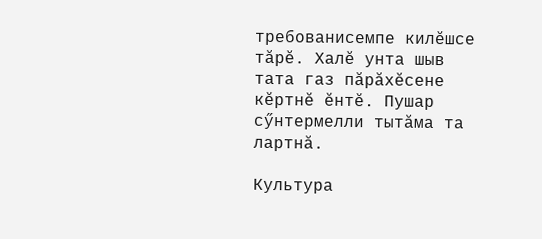требованисемпе килӗшсе тӑрӗ. Халӗ унта шыв тата газ пӑрӑхӗсене кӗртнӗ ӗнтӗ. Пушар сӳнтермелли тытӑма та лартнӑ.

Культура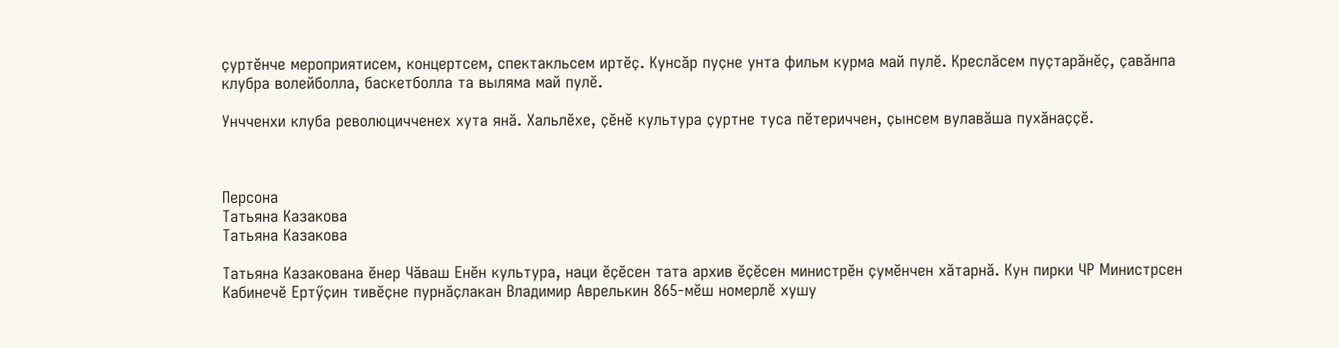ҫуртӗнче мероприятисем, концертсем, спектакльсем иртӗҫ. Кунсӑр пуҫне унта фильм курма май пулӗ. Креслӑсем пуҫтарӑнӗҫ, ҫавӑнпа клубра волейболла, баскетболла та выляма май пулӗ.

Унчченхи клуба революцичченех хута янӑ. Хальлӗхе, ҫӗнӗ культура ҫуртне туса пӗтериччен, ҫынсем вулавӑша пухӑнаҫҫӗ.



Персона
Татьяна Казакова
Татьяна Казакова

Татьяна Казакована ӗнер Чӑваш Енӗн культура, наци ӗҫӗсен тата архив ӗҫӗсен министрӗн ҫумӗнчен хӑтарнӑ. Кун пирки ЧР Министрсен Кабинечӗ Ертӳҫин тивӗҫне пурнӑҫлакан Владимир Аврелькин 865-мӗш номерлӗ хушу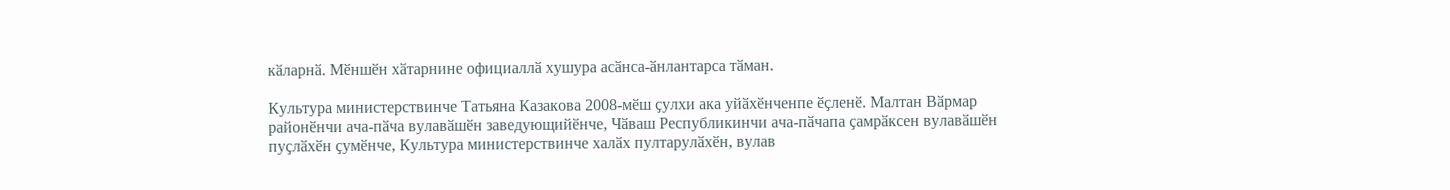кӑларнӑ. Мӗншӗн хӑтарнине официаллӑ хушура асӑнса-ӑнлантарса тӑман.

Культура министерствинче Татьяна Казакова 2008-мӗш ҫулхи ака уйӑхӗнченпе ӗҫленӗ. Малтан Вӑрмар районӗнчи ача-пӑча вулавӑшӗн заведующийӗнче, Чӑваш Республикинчи ача-пӑчапа ҫамрӑксен вулавӑшӗн пуҫлӑхӗн ҫумӗнче, Культура министерствинче халӑх пултарулӑхӗн, вулав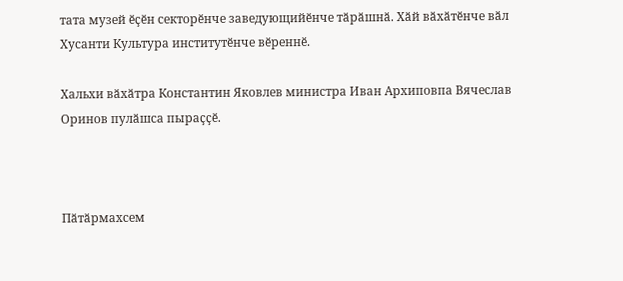тата музей ӗҫӗн секторӗнче заведующийӗнче тӑрӑшнӑ. Хӑй вӑхӑтӗнче вӑл Хусанти Культура институтӗнче вӗреннӗ.

Хальхи вӑхӑтра Константин Яковлев министра Иван Архиповпа Вячеслав Оринов пулӑшса пыраҫҫӗ.



Пӑтӑрмахсем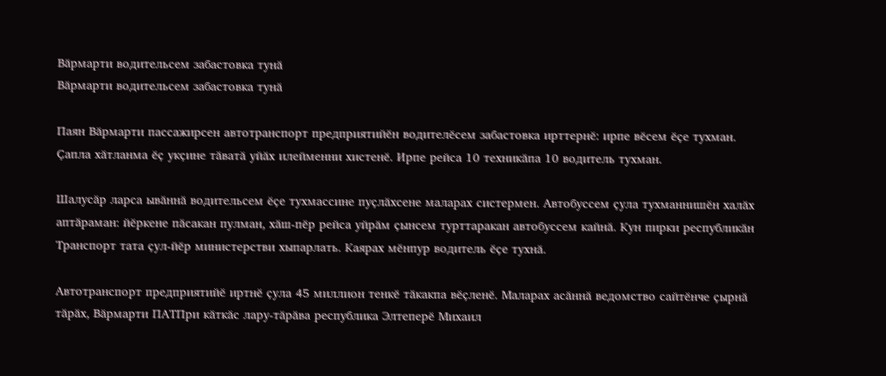Вӑрмарти водительсем забастовка тунӑ
Вӑрмарти водительсем забастовка тунӑ

Паян Вӑрмарти пассажирсен автотранспорт предприятийӗн водителӗсем забастовка ирттернӗ: ирпе вӗсем ӗҫе тухман. Ҫапла хӑтланма ӗҫ укҫине тӑватӑ уйӑх илейменни хистенӗ. Ирпе рейса 10 техникӑпа 10 водитель тухман.

Шалусӑр ларса ывӑннӑ водительсем ӗҫе тухмассине пуҫлӑхсене маларах систермен. Автобуссем ҫула тухманнишӗн халӑх аптӑраман: йӗркене пӑсакан пулман, хӑш-пӗр рейса уйрӑм ҫынсем турттаракан автобуссем кайнӑ. Кун пирки республикӑн Транспорт тата ҫул-йӗр министерстви хыпарлать. Каярах мӗнпур водитель ӗҫе тухнӑ.

Автотранспорт предприятийӗ иртнӗ ҫула 45 миллион тенкӗ тӑкакпа вӗҫленӗ. Маларах асӑннӑ ведомство сайтӗнче ҫырнӑ тӑрӑх, Вӑрмарти ПАТПри кӑткӑс лару-тӑрӑва республика Элтеперӗ Михаил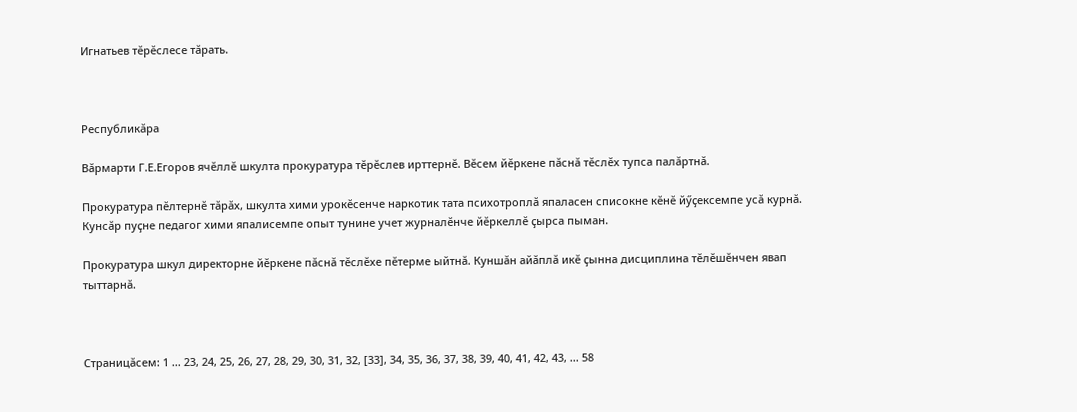Игнатьев тӗрӗслесе тӑрать.



Республикӑра

Вӑрмарти Г.Е.Егоров ячӗллӗ шкулта прокуратура тӗрӗслев ирттернӗ. Вӗсем йӗркене пӑснӑ тӗслӗх тупса палӑртнӑ.

Прокуратура пӗлтернӗ тӑрӑх, шкулта хими урокӗсенче наркотик тата психотроплӑ япаласен списокне кӗнӗ йӳҫексемпе усӑ курнӑ. Кунсӑр пуҫне педагог хими япалисемпе опыт тунине учет журналӗнче йӗркеллӗ ҫырса пыман.

Прокуратура шкул директорне йӗркене пӑснӑ тӗслӗхе пӗтерме ыйтнӑ. Куншӑн айӑплӑ икӗ ҫынна дисциплина тӗлӗшӗнчен явап тыттарнӑ.



Страницӑсем: 1 ... 23, 24, 25, 26, 27, 28, 29, 30, 31, 32, [33], 34, 35, 36, 37, 38, 39, 40, 41, 42, 43, ... 58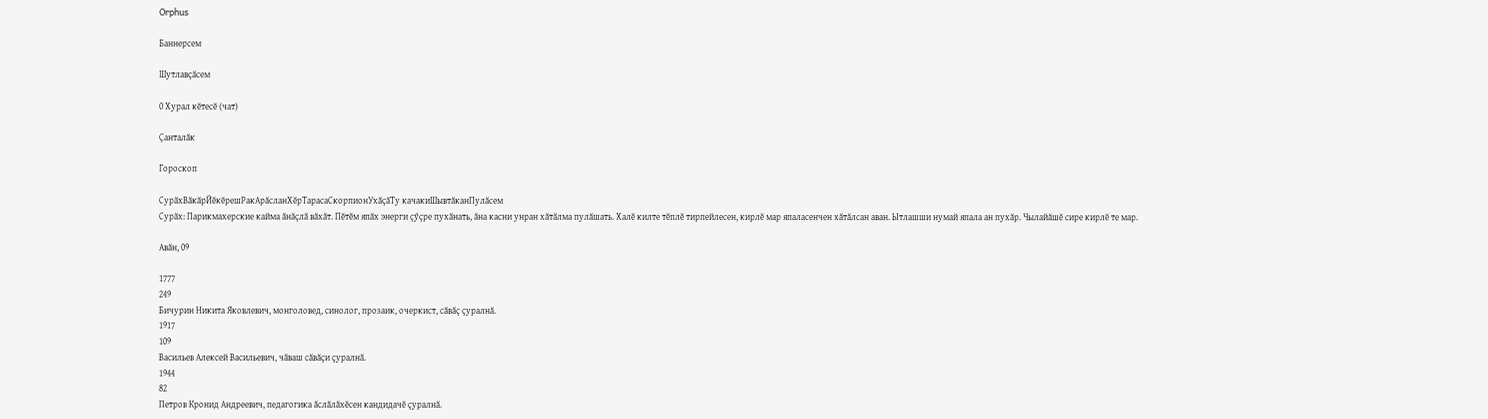Orphus

Баннерсем

Шутлавҫӑсем

0 Хурал кӗтесӗ (чат)

Ҫанталӑк

Гороскоп

СурӑхВӑкӑрЙӗкӗрешРакАрӑсланХӗрТарасаСкорпионУхӑҫӑТу качакиШывтӑканПулӑсем
Сурӑх: Парикмахерские кайма ӑнӑҫлӑ вӑхӑт. Пӗтӗм япӑх энерги ҫӳҫре пухӑнать, ӑна касни унран хӑтӑлма пулӑшать. Халӗ килте тӗплӗ тирпейлесен, кирлӗ мар япаласенчен хӑтӑлсан аван. Ытлашши нумай япала ан пухӑр. Чылайӑшӗ сире кирлӗ те мар.

Авӑн, 09

1777
249
Бичурин Никита Яковлевич, монголовед, синолог, прозаик, очеркист, сӑвӑҫ ҫуралнӑ.
1917
109
Васильев Алексей Васильевич, чӑваш сӑвӑҫи ҫуралнӑ.
1944
82
Петров Кронид Андреевич, педагогика ӑслӑлӑхӗсен кандидачӗ ҫуралнӑ.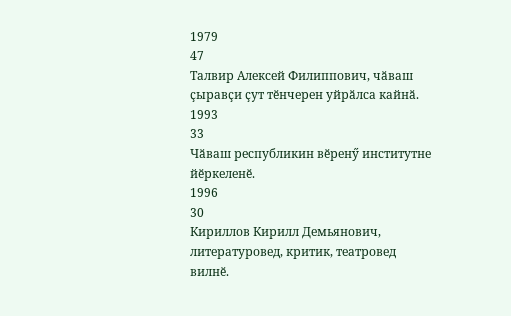1979
47
Талвир Алексей Филиппович, чӑваш ҫыравҫи ҫут тӗнчерен уйрӑлса кайнӑ.
1993
33
Чӑваш республикин вӗренӳ институтне йӗркеленӗ.
1996
30
Кириллов Кирилл Демьянович, литературовед, критик, театровед вилнӗ.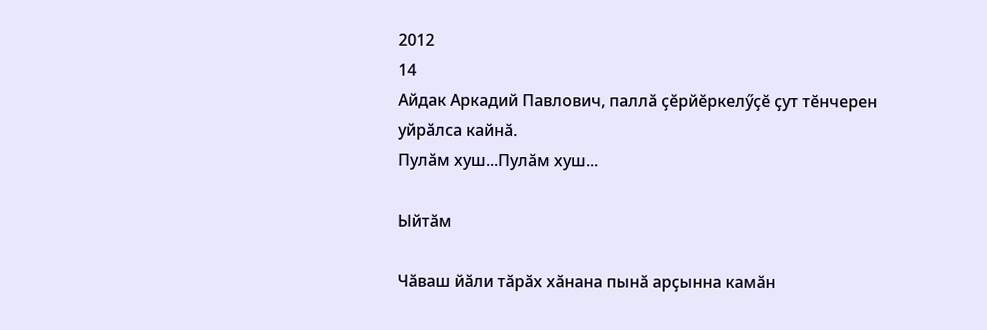2012
14
Айдак Аркадий Павлович, паллӑ ҫӗрйӗркелӳҫӗ ҫут тӗнчерен уйрӑлса кайнӑ.
Пулӑм хуш...Пулӑм хуш...

Ыйтӑм

Чӑваш йӑли тӑрӑх хӑнана пынӑ арҫынна камӑн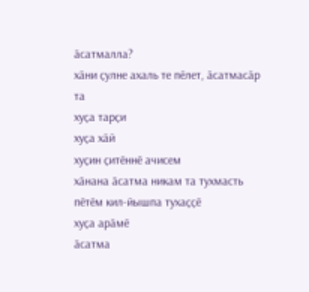ӑсатмалла?
хӑни ҫулне ахаль те пӗлет, ӑсатмасӑр та
хуҫа тарҫи
хуҫа хӑй
хуҫин ҫитӗннӗ ачисем
хӑнана ӑсатма никам та тухмасть
пӗтӗм кил-йышпа тухаҫҫӗ
хуҫа арӑмӗ
ӑсатма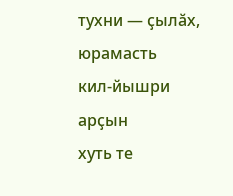тухни — ҫылӑх, юрамасть
кил-йышри арҫын
хуть те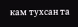кам тухсан та